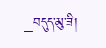_བདུད་མུ་ཟི།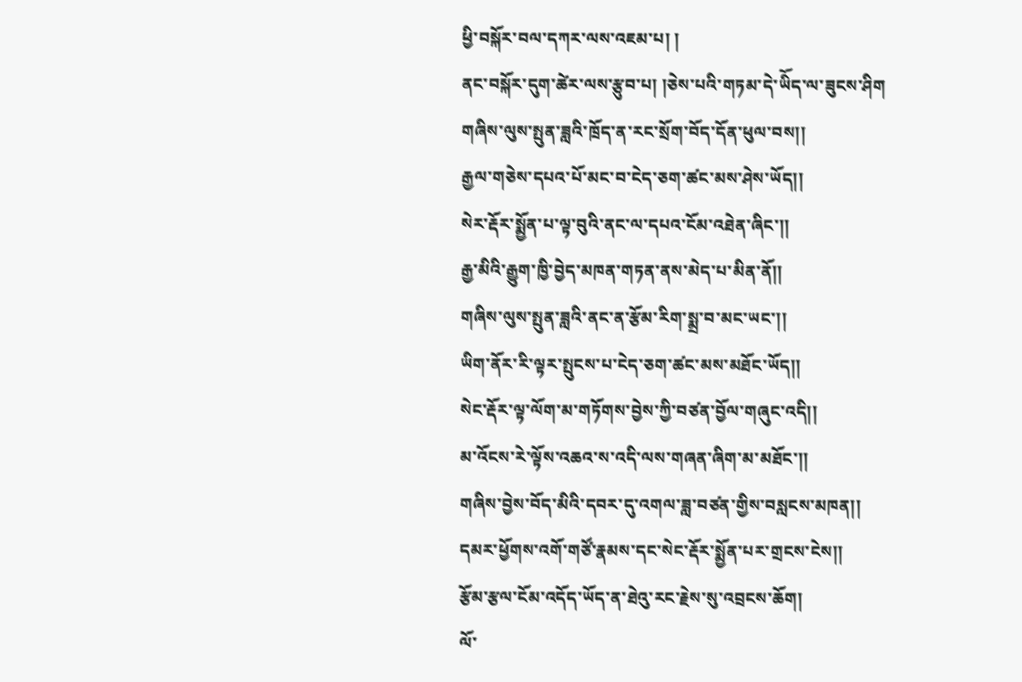ཕྱི་བསྐོར་བལ་དཀར་ལས་འཇམ་པ། །
ནང་བསྐོར་དུག་ཚེར་ལས་རྩུབ་པ། །ཅེས་པའི་གཏམ་དེ་ཡིོད་ལ་ཟུངས་ཤིག
གཞིས་ལུས་སྤུན་ཟླའི་ཁྲོད་ན་རང་སྲོག་བོད་དོན་ཕུལ་བས།།
རྒྱལ་གཅེས་དཔའ་པོ་མང་བ་ངེད་ཅག་ཚང་མས་ཤེས་ཡོད།།
སེར་རྡོར་སྨྱོན་པ་ལྟ་བུའི་ནང་ལ་དཔའ་ངོམ་འཐེན་ཞིང་།།
རྒྱ་མིའི་རྒྱུག་ཁྱི་བྱེད་མཁན་གཏན་ནས་མེད་པ་མིན་ནོ།།
གཞིས་ལུས་སྤུན་ཟླའི་ནང་ན་རྩོམ་རིག་སྨྲ་བ་མང་ཡང་།།
ཡིག་ནོར་རི་ལྟར་སྤུངས་པ་ངེད་ཅག་ཚང་མས་མཐོང་ཡོད།།
སེང་རྡོར་ལྟ་ལོག་མ་གཏོགས་བྱེས་ཀྱི་བཙན་བྱོལ་གཞུང་འདི།།
མ་འོངས་རེ་ལྟོས་འཆའ་ས་འདི་ལས་གཞན་ཞིག་མ་མཐོང་།།
གཞིས་བྱེས་བོད་མིའི་དབར་དུ་འགལ་ཟླ་བཙན་གྱིས་བསླངས་མཁན།།
དམར་ཕྱོགས་འགོ་གཙོ་རྣམས་དང་སེང་རྡོར་སྨྱོན་པར་གྲངས་ངེས།།
རྩོམ་རྩལ་ངོམ་འདོད་ཡོད་ན་ཐེའུ་རང་རྗེས་སུ་འབྲངས་ཆོག།
ལོ་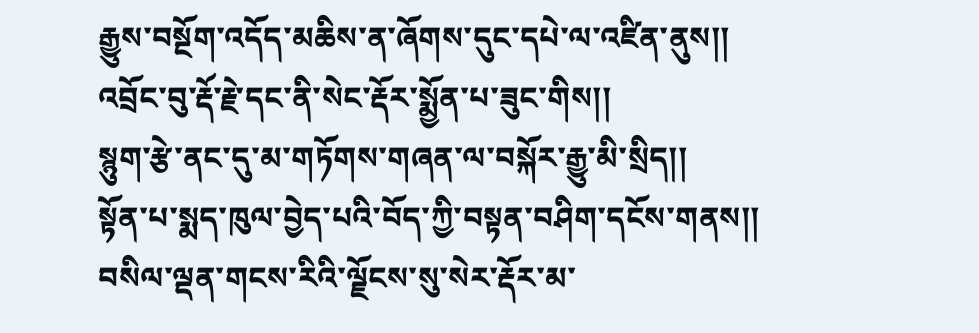རྒྱུས་བསྔོག་འདོད་མཆིས་ན་ཞོགས་དུང་དཔེ་ལ་འཛིན་ནུས།།
འབྲོང་བུ་རྡོ་རྗེ་དང་ནི་སེང་རྡོར་སྨྱོན་པ་ཟུང་གིས།།
སྙུག་རྩེ་ནང་དུ་མ་གཏོགས་གཞན་ལ་བསྐོར་རྒྱུ་མི་སྲིད།།
སྟོན་པ་སྨད་ཁུལ་བྱེད་པའི་བོད་ཀྱི་བསྟན་བཤིག་དངོས་གནས།།
བསིལ་ལྡན་གངས་རིའི་ལྗོངས་སུ་སེར་རྡོར་མ་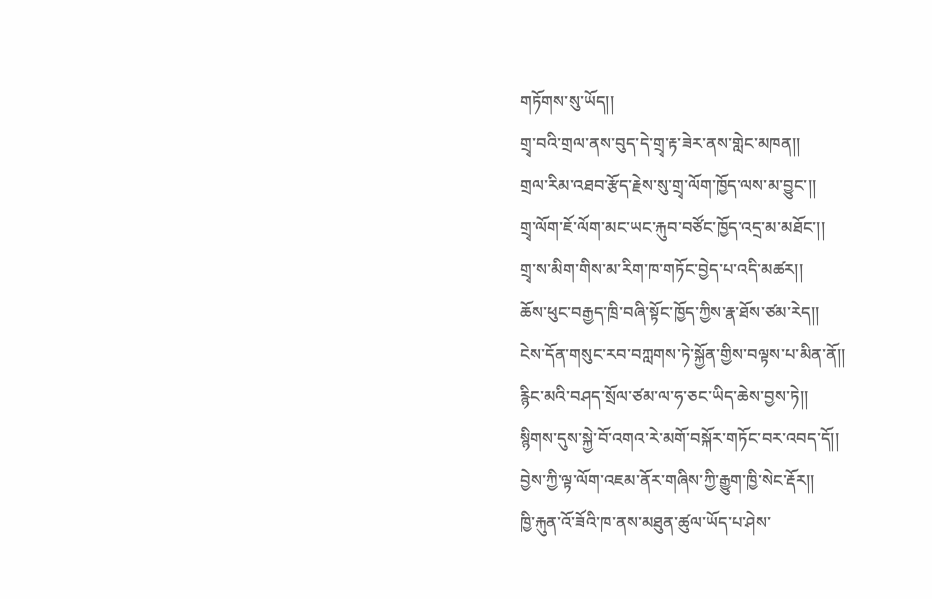གཏོགས་སུ་ཡོད།།
གྲྭ་བའི་གྲལ་ནས་བུད་དེ་གྲྭ་རྟ་ཟེར་ནས་གླེང་མཁན།།
གྲལ་རིམ་འཐབ་རྩོད་རྗེས་སུ་གྲྭ་ལོག་ཁྱོད་ལས་མ་བྱུང་།།
གྲྭ་ལོག་ཇོ་ལོག་མང་ཡང་རྐུབ་བཙོང་ཁྱོད་འདྲ་མ་མཐོང་།།
གྲྭ་ས་མིག་གིས་མ་རིག་ཁ་གཏོང་བྱེད་པ་འདི་མཚར།།
ཆོས་ཕུང་བརྒྱད་ཁྲི་བཞི་སྟོང་ཁྱོད་ཀྱིས་རྣ་ཐོས་ཙམ་རེད།།
ངེས་དོན་གསུང་རབ་བཀླགས་ཏེ་སྐྱོན་གྱིས་བལྟས་པ་མིན་ནོ།།
རྙིང་མའི་བཤད་སྲོལ་ཙམ་ལ་ཧ་ཅང་ཡིད་ཆེས་བྱས་ཏེ།།
སྙིགས་དུས་སྐྱེ་བོ་འགའ་རེ་མགོ་བསྐོར་གཏོང་བར་འབད་དོ།།
བྱེས་ཀྱི་ལྟ་ལོག་འཇམ་ནོར་གཞིས་ཀྱི་རྒྱུག་ཁྱི་སེང་རྡོར།།
ཁྱི་རྐུན་འོ་ཟོའི་ཁ་ནས་མཐུན་ཚུལ་ཡོད་པ་ཤེས་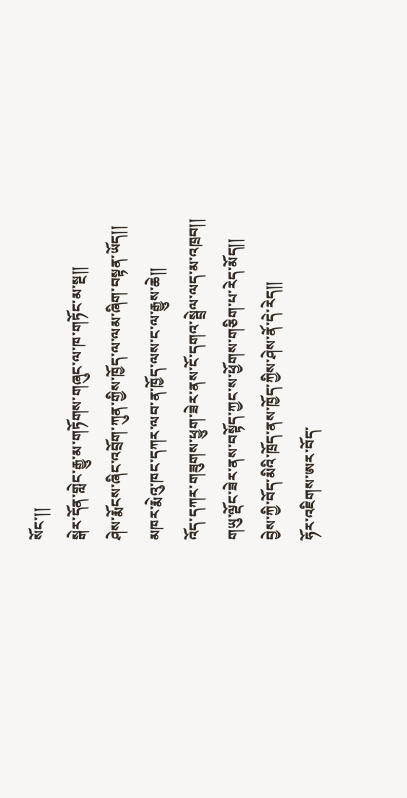སོང་།།
སྒེར་དོན་གླེང་རྒྱུ་མ་གཏོགས་གཞུང་ལ་ཁ་གཏོང་མ་སྔ།།
ཤེས་རྨོངས་ཞིང་འབྲོག་ཀུན་གྱིས་ཁྱོད་ལ་ལམ་ཞིག་བསྟན་ཡོད།།
མཁར་རྨེའུ་ཁང་དཀར་ལབ་ན་ཁྱོད་ལས་ང་ལ་རྒྱུས་ཆེ།།
འོད་དཀར་གཟུགས་ཕྱུག་ཟེར་ནས་ངོ་དགའ་སྦྲེལ་ལད་མ་འཁྲབ།།
གཡུ་ལྡོང་ཟེར་ནས་བསྟོད་ཀྱང་ས་ཕྱོགས་གཅིག་པ་རེད་མོད།།
བྱེས་ཀྱི་བོད་མིའི་ཁྲོད་ནས་ཁྱོད་ཀྱིས་ཤེས་ནོ་དེ་རེད།།
ཧོར་འཇིགས་ཨར་བོད་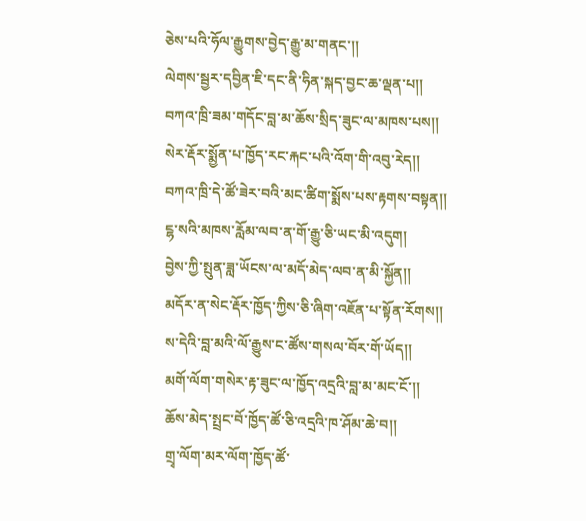ཅེས་པའི་ཧོལ་རྒྱུགས་བྱེད་རྒྱུ་མ་གནང་།།
ལེགས་སྦྱར་དབྱིན་ཇི་དང་ནི་ཧིན་སྐད་བྱང་ཆ་ལྡན་པ།།
བཀའ་ཁྲི་ཟམ་གདོང་བླ་མ་ཆོས་སྲིད་ཟུང་ལ་མཁས་པས།།
སེར་རྡོར་སྨྱོན་པ་ཁྱོད་རང་རྐང་པའི་འོག་གི་འབུ་རེད།།
བཀའ་ཁྲི་དེ་ཚོ་ཟེར་བའི་མང་ཚིག་སྨོས་པས་རྟགས་བསྟན།།
ངྷ་སའི་མཁས་རློམ་ལབ་ན་གོ་རྒྱུ་ཅི་ཡང་མི་འདུག།
བྱེས་ཀྱི་སྤུན་ཟླ་ཡོངས་ལ་མདོ་མེད་ལབ་ན་མི་སྐྱོན།།
མདོར་ན་སེང་རྡོར་ཁྱོད་ཀྱིས་ཅི་ཞིག་འཇོན་པ་སྟོན་རོགས།།
ས་དེའི་བླ་མའི་ལོ་རྒྱུས་ང་ཚོས་གསལ་བོར་གོ་ཡོད།།
མགོ་ལོག་གསེར་རྟ་ཟུང་ལ་ཁྱོད་འདྲའི་བླ་མ་མང་ངོ་།།
ཆོས་མེད་སྤྲང་བོ་ཁྱོད་ཚོ་ཅི་འདྲའི་ཁ་ཤོམ་ཆེ་བ།།
གྲྭ་ལོག་མར་ལོག་ཁྱོད་ཚོ་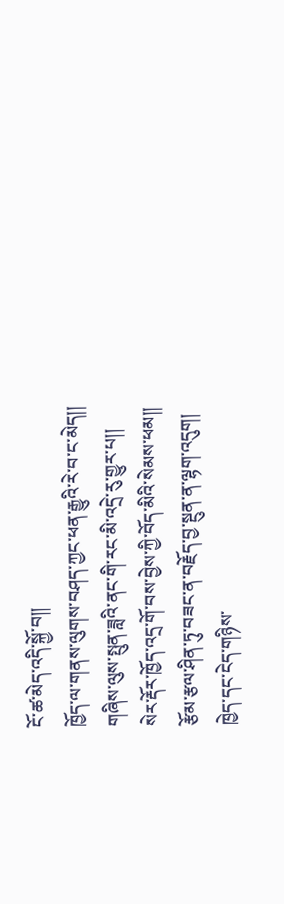ངོ་ཚ་མེད་འདི་སྐྱོ་བ།།
ཁྱོད་ལ་གནས་ལུགས་བཤད་ཀྱང་ཕན་རྒྱུའི་རེ་བ་ང་མེད།།
གཞིས་ལུས་སྤུན་ཟླའི་ནང་གི་རང་མི་འདྲེ་རུ་གྱུར་པ།།
སེར་རྡོར་ཁྱོད་འདྲ་གོ་བས་བྱེས་ཀྱི་བོད་མིའི་སེམས་ཕམ།།
རྩོམ་རྩལ་ཤིན་ཏུ་བཟང་ན་བརྗོད་བྱ་སྔུན་ན་ལྷག་འདུག།
ཁྱེད་དང་ངེད་གཉིས་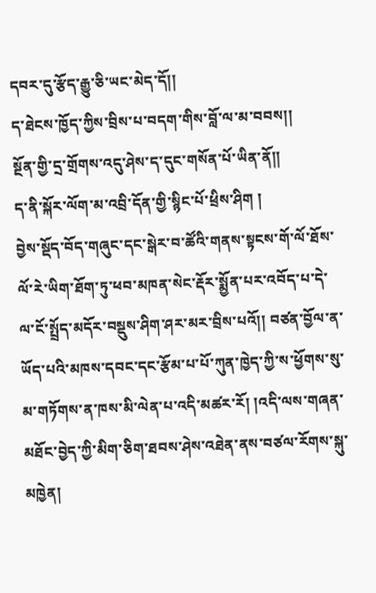དབར་དུ་རྩོད་རྒྱུ་ཅི་ཡང་མེད་དོ།།
ད་ཐེངས་ཁྱོད་ཀྱིས་བྲིས་པ་བདག་གིས་བློ་ལ་མ་བབས།།
སྔོན་གྱི་དྲ་གྲོགས་འདུ་ཤེས་ད་དུང་གསོན་པོ་ཡིན་ནོ།།
ད་ནི་སྐོར་ལོག་མ་འབྲི་དོན་གྱི་སྙིང་པོ་ཕྲིས་ཤིག །
བྱེས་སྡོད་བོད་གཞུང་དང་སྒེར་བ་ཚོའི་གནས་སྟངས་གོ་ལོ་ཐོས་ལོ་རེ་ཡིག་ཐོག་ཏུ་ཕབ་མཁན་སེང་རྡོར་སྨྱོན་པར་འབོད་པ་དེ་ལ་ངོ་སྤྲོད་མདོར་བསྡུས་ཤིག་ཤར་མར་བྲིས་པའོ།། བཙན་བྱོལ་ན་ཡོད་པའི་མཁས་དབང་དང་རྩོམ་པ་པོ་ཀུན་ཁྱེད་ཀྱི་ས་ཕྱོགས་སུ་མ་གཏོགས་ན་ཁས་མི་ལེན་པ་འདི་མཚར་རོ། །འདི་ལས་གཞན་མཐོང་བྱེད་ཀྱི་མིག་ཅིག་ཐབས་ཤེས་འཐེན་ནས་བཙལ་རོགས་སྐུ་མཁྱེན།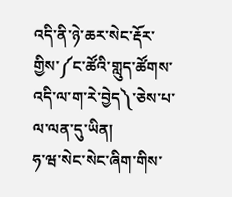འདི་ནི་ཉེ་ཆར་སེང་རྡོར་གྱིས་༼ང་ཚོའི་གླུད་ཚོགས་འདི་ལ་ག་རེ་བྱེད༽་ཅེས་པ་ལ་ལན་དུ་ཡིན།
ཧ་ཝ་སེང་སེང་ཞིག་གིས་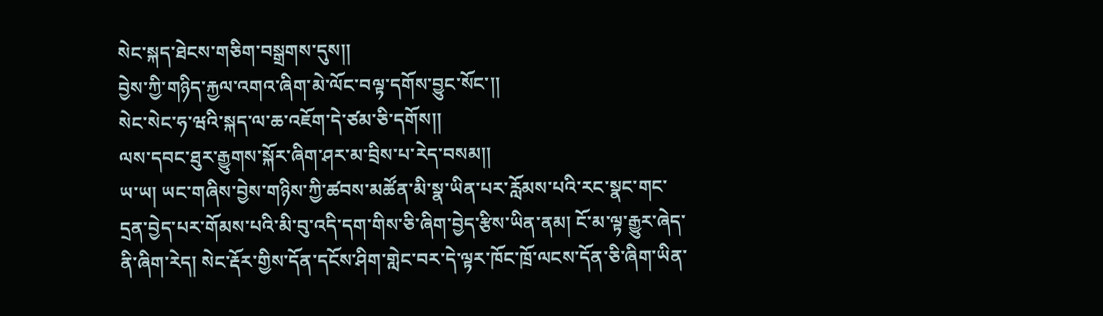སེང་སྐད་ཐེངས་གཅིག་བསྒྲགས་དུས།།
བྱེས་ཀྱི་གཉིད་རྐྱལ་འགའ་ཞིག་མེ་ལོང་བལྟ་དགོས་བྱུང་སོང་།།
སེང་སེང་ཧ་ཝའི་སྐད་ལ་ཆ་འཇོག་དེ་ཙམ་ཅི་དགོས།།
ལས་དབང་ཐུར་རྒྱུགས་སྐོར་ཞིག་ཤར་མ་བྲིས་པ་རེད་བསམ།།
ཡ་ཡ། ཡང་གཞིས་བྱེས་གཉིས་ཀྱི་ཚབས་མཚོན་མི་སྣ་ཡིན་པར་རློམས་པའི་རང་སྣང་གང་དྲན་བྱེད་པར་གོམས་པའི་མི་བུ་འདི་དག་གིས་ཅི་ཞིག་བྱེད་རྩིས་ཡིན་ནམ། ངོ་མ་ལྟ་རྒྱུར་ཞེད་ནི་ཞིག་རེད། སེང་རྡོར་གྱིས་དོན་དངོས་ཤིག་གླེང་བར་དེ་ལྟར་ཁོང་ཁྲོ་ལངས་དོན་ཅི་ཞིག་ཡིན་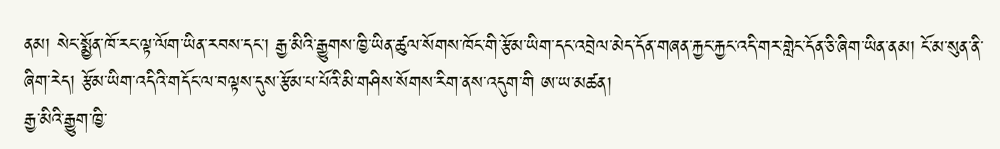ནམ། སེང་སྨྱོན་ཁོ་རང་ལྟ་ལོག་ཡིན་རབས་དང་། རྒྱ་མིའི་རྒྱུགས་ཁྱི་ཡིན་ཚུལ་སོགས་ཁོང་གི་རྩོམ་ཡིག་དང་འབྲེལ་མེད་དོན་གཞན་རྐྱང་རྐྱང་འདི་གར་གླེང་དོན་ཅི་ཞིག་ཡིན་ནམ། ངོ་མ་སུན་ནི་ཞིག་རེད། རྩོམ་ཡིག་འདིའི་གདོང་ལ་བལྟས་དུས་རྩོམ་པ་པོའི་མི་གཤིས་སོགས་རིག་ནས་འདུག་གི ཨ་ཡ་མཚན།
རྒྱ་མིའི་རྒྱུག་ཁྱི་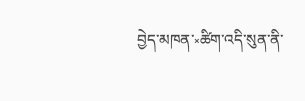བྱེད་མཁན་༝ཚིག་འདི་སུན་ནི་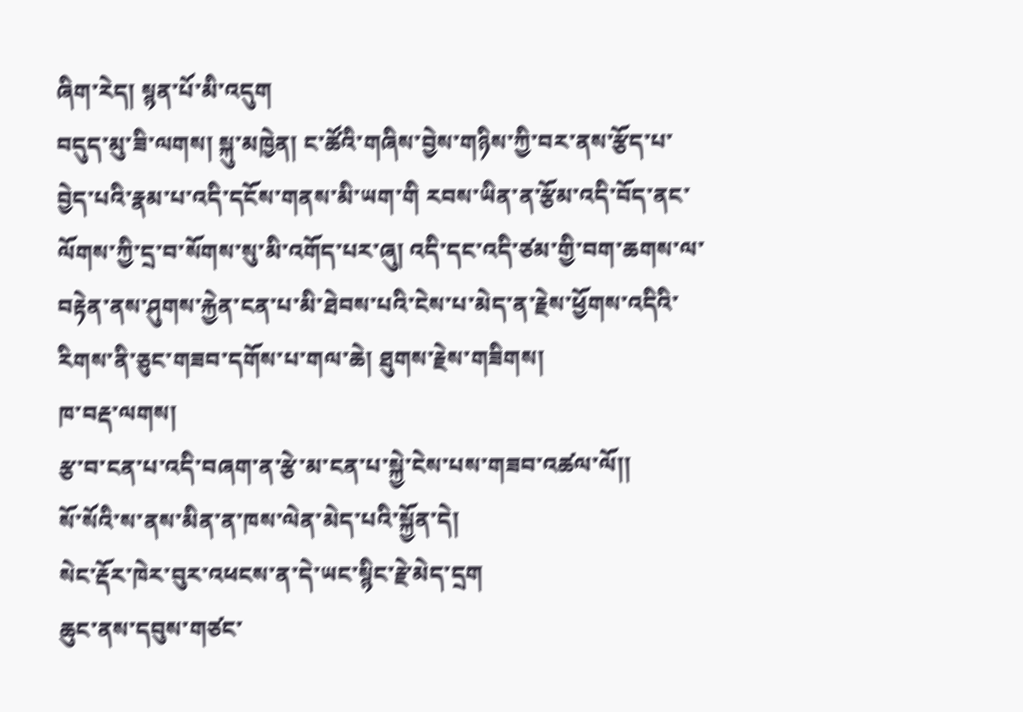ཞིག་རེད། སྙན་པོ་མི་འདུག
བདུད་མུ་ཟི་ལགས། སྐུ་མཁྱེན། ང་ཚོའི་གཞིས་བྱེས་གཉིས་ཀྱི་བར་ནས་རྩོད་པ་བྱེད་པའི་རྣམ་པ་འདི་དངོས་གནས་མི་ཡག་གི རབས་ཡིན་ན་རྩོམ་འདི་བོད་ནང་ལོགས་ཀྱི་དྲ་བ་སོགས་སུ་མི་འགོད་པར་ཞུ། འདི་དང་འདི་ཙམ་གྱི་བག་ཆགས་ལ་བརྟེན་ནས་ཤུགས་རྐྱེན་ངན་པ་མི་ཐེབས་པའི་ངེས་པ་མེད་ན་རྗེས་ཕྱོགས་འདིའི་རིགས་ནི་ཅུང་གཟབ་དགོས་པ་གལ་ཆེ། ཐུགས་རྗེས་གཟིགས།
ཁ་བརྡ་ལགས།
རྩ་བ་ངན་པ་འདི་བཞག་ན་རྩེ་མ་ངན་པ་སྐྱེ་ངེས་པས་གཟབ་འཚལ་ལོ།།
སོ་སོའི་ས་ནས་མིན་ན་ཁས་ལེན་མེད་པའི་སྐྱོན་དེ།
སེང་རྡོར་ཁེར་བུར་འཕངས་ན་དེ་ཡང་སྙིང་རྗེ་མེད་དྲག
ཆུང་ནས་དབུས་གཙང་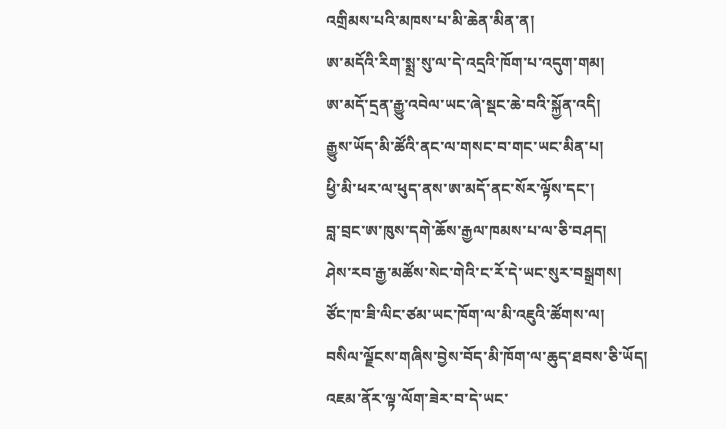འགྲིམས་པའི་མཁས་པ་མི་ཆེན་མིན་ན།
ཨ་མདོའི་རིག་སྨྲ་སུ་ལ་དེ་འདྲའི་ཁོག་པ་འདུག་གམ།
ཨ་མདོ་དྲན་རྒྱུ་འབེལ་ཡང་ཞེ་སྡང་ཆེ་བའི་སྐྱོན་འདི།
རྒྱུས་ཡོད་མི་ཚོའི་ནང་ལ་གསང་བ་གང་ཡང་མིན་པ།
ཕྱི་མི་ཕར་ལ་ཕུད་ནས་ཨ་མདོ་ནང་སོར་ལྟོས་དང་།
བླ་བྲང་ཨ་ཁུས་དགེ་ཆོས་རྒྱལ་ཁམས་པ་ལ་ཅི་བཤད།
ཤེས་རབ་རྒྱ་མཚོས་སེང་གེའི་ང་རོ་དེ་ཡང་སུར་བསྒྲགས།
ཙོང་ཁ་ཟི་ལིང་ཙམ་ཡང་ཁོག་ལ་མི་འཇུའི་ཚོགས་ལ།
བསིལ་ལྗོངས་གཞིས་བྱེས་བོད་མི་ཁོག་ལ་ཆུད་ཐབས་ཅི་ཡོད།
འཇམ་ནོར་ལྟ་ལོག་ཟེར་བ་དེ་ཡང་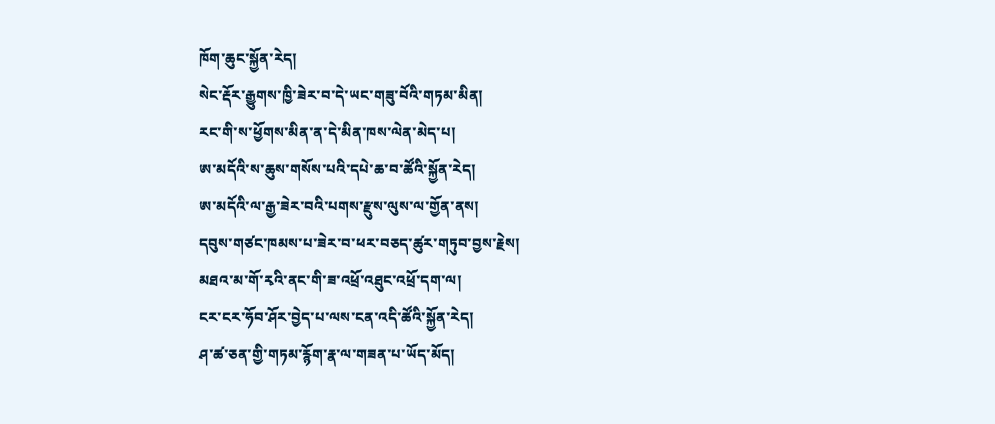ཁོག་ཆུང་སྐྱོན་རེད།
སེང་རྡོར་རྒྱུགས་ཁྱི་ཟེར་བ་དེ་ཡང་གཟུ་བོའི་གཏམ་མིན།
རང་གི་ས་ཕྱོགས་མིན་ན་དེ་མིན་ཁས་ལེན་མེད་པ།
ཨ་མདོའི་ས་ཆུས་གསོས་པའི་དཔེ་ཆ་བ་ཚོའི་སྐྱོན་རེད།
ཨ་མདོའི་ལ་རྒྱ་ཟེར་བའི་པགས་རྫུས་ལུས་ལ་གྱོན་ནས།
དབུས་གཙང་ཁམས་པ་ཟེར་བ་ཕར་བཅད་ཚུར་གཏུབ་བྱས་རྗེས།
མཐའ་མ་གོ་རྭའི་ནང་གི་ཟ་འཕྲོ་འཐུང་འཕྲོ་དག་ལ།
ངར་ངར་ཧོབ་ཤོར་བྱེད་པ་ལས་ངན་འདི་ཚོའི་སྐྱོན་རེད།
ཤ་ཚ་ཅན་གྱི་གཏམ་རྙོག་རྣ་ལ་གཟན་པ་ཡོད་མོད།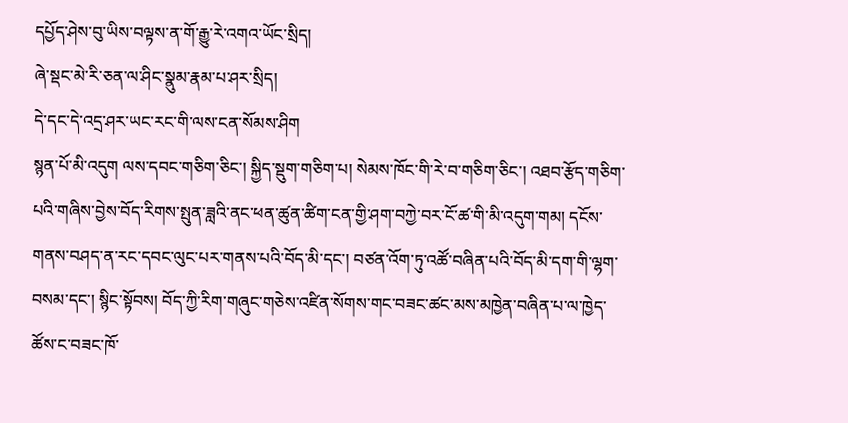དཔྱོད་ཤེས་བུ་ཡིས་བལྟས་ན་གོ་རྒྱུ་རེ་འགའ་ཡོང་སྲིད།
ཞེ་སྡང་མེ་རི་ཅན་ལ་ཤིང་སྣུམ་རྣམ་པ་ཤར་སྲིད།
དེ་དང་དེ་འདྲ་ཤར་ཡང་རང་གི་ལས་ངན་སོམས་ཤིག
སྙན་པོ་མི་འདུག ལས་དབང་གཅིག་ཅིང་། སྐྱིད་སྡུག་གཅིག་པ། སེམས་ཁོང་གི་རེ་བ་གཅིག་ཅིང་། འཐབ་རྩོད་གཅིག་པའི་གཞིས་བྱེས་བོད་རིགས་སྤུན་ཟླའི་ནང་ཕན་ཚུན་ཚིག་ངན་གྱི་ཤག་བཀྱེ་བར་ངོ་ཚ་གི་མི་འདུག་གམ། དངོས་གནས་བཤད་ན་རང་དབང་ལུང་པར་གནས་པའི་བོད་མི་དང་། བཙན་འོག་ཏུ་འཚོ་བཞིན་པའི་བོད་མི་དག་གི་ལྷག་བསམ་དང་། སྙིང་སྟོབས། བོད་ཀྱི་རིག་གཞུང་གཅེས་འཛིན་སོགས་གང་བཟང་ཚང་མས་མཁྱེན་བཞིན་པ་ལ་ཁྱེད་ཚོས་ང་བཟང་ཁོ་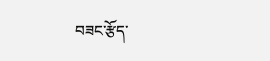བཟང་རྩོད་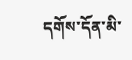དགོས་དོན་མི་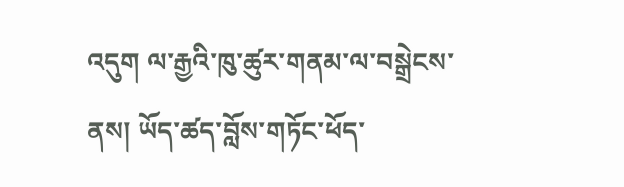འདུག ལ་རྒྱའི་ཁུ་ཚུར་གནམ་ལ་བསྒྲེངས་ནས། ཡོད་ཚད་བློས་གཏོང་ཕོད་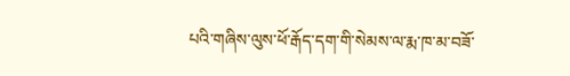པའི་གཞིས་ལུས་ཕོ་རྒོད་དག་གི་སེམས་ལ་རྨ་ཁ་མ་བཟོ་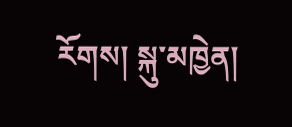རོགས། སྐུ་མཁྱེན།